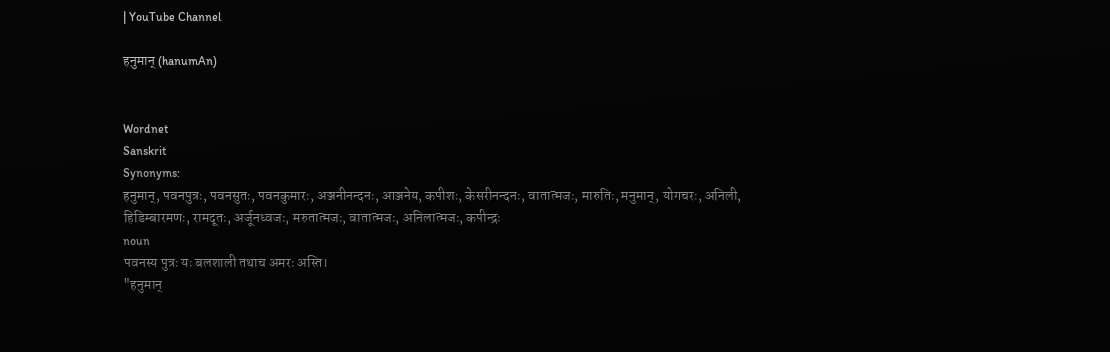| YouTube Channel

हनुमान् (hanumAn)


Wordnet
Sanskrit
Synonyms:
हनुमान्, पवनपुत्रः, पवनसुतः, पवनकुमारः, अञ्जनीनन्दनः, आञ्जनेय, कपीशः, केसरीनन्दनः, वातात्मजः, मारुतिः, मनुमान्, योगचरः, अनिली, हिडिम्बारमणः, रामदूतः, अर्जूनध्वजः, मरुतात्मजः, वातात्मजः, अनिलात्मजः, कपीन्द्रः
noun
पवनस्य पुत्रः यः बलशाली तथाच अमरः अस्ति।
"हनुमान्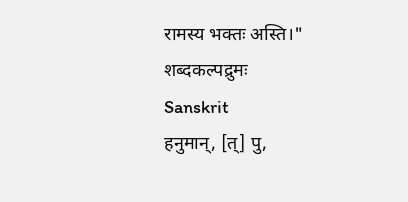रामस्य भक्तः अस्ति।"
शब्दकल्पद्रुमः
Sanskrit
हनुमान्, [त्] पु,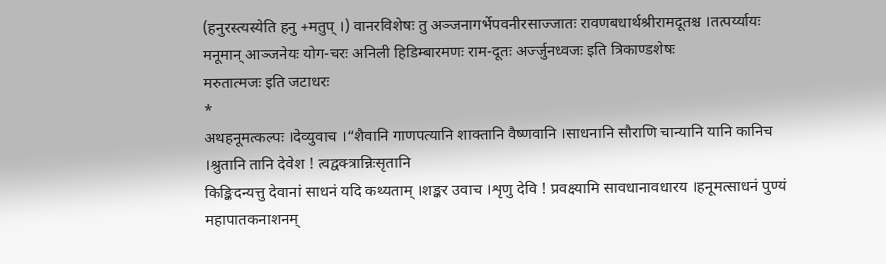(हनुरस्त्यस्येति हनु +मतुप् ।) वानरविशेषः तु अञ्जनागर्भेपवनीरसाज्जातः रावणबधार्थश्रीरामदूतश्च ।तत्पर्य्यायः मनूमान् आञ्जनेयः योग-चरः अनिली हिडिम्बारमणः राम-दूतः अर्ज्जुनध्वजः इति त्रिकाण्डशेषः
मरुतात्मजः इति जटाधरः
*
अथहनूमत्कल्पः ।देव्युवाच ।“शैवानि गाणपत्यानि शाक्तानि वैष्णवानि ।साधनानि सौराणि चान्यानि यानि कानिच ।श्रुतानि तानि देवेश ! त्वद्वक्त्रान्निःसृतानि
किङ्किदन्यत्तु देवानां साधनं यदि कथ्यताम् ।शङ्कर उवाच ।शृणु देवि ! प्रवक्ष्यामि सावधानावधारय ।हनूमत्साधनं पुण्यं महापातकनाशनम्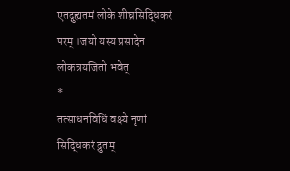एतद्गुह्यतमं लोके शीघ्रसिद्धिकरं परम् ।जयो यस्य प्रसादेन लोकत्रयजितो भवेत्
*
तत्साधनविधिं वक्ष्ये नृणां सिद्धिकरं द्रुतम्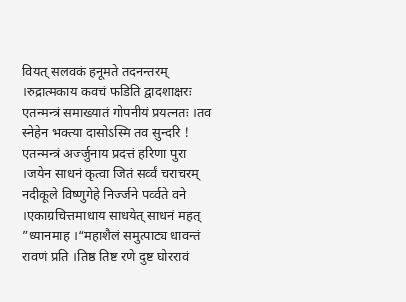वियत् सलवकं हनूमते तदनन्तरम् ।रुद्रात्मकाय कवचं फडिति द्वादशाक्षरः
एतन्मन्त्रं समाख्यातं गोपनीयं प्रयत्नतः ।तव स्नेहेन भक्त्या दासोऽस्मि तव सुन्दरि !
एतन्मन्त्रं अर्ज्जुनाय प्रदत्तं हरिणा पुरा ।जयेन साधनं कृत्वा जितं सर्व्वं चराचरम्
नदीकूले विष्णुगेहे निर्ज्जने पर्व्वते वने ।एकाग्रचित्तमाधाय साधयेत् साधनं महत्
”ध्यानमाह ।“महाशैलं समुत्पाट्य धावन्तं रावणं प्रति ।तिष्ठ तिष्ट रणे दुष्ट घोररावं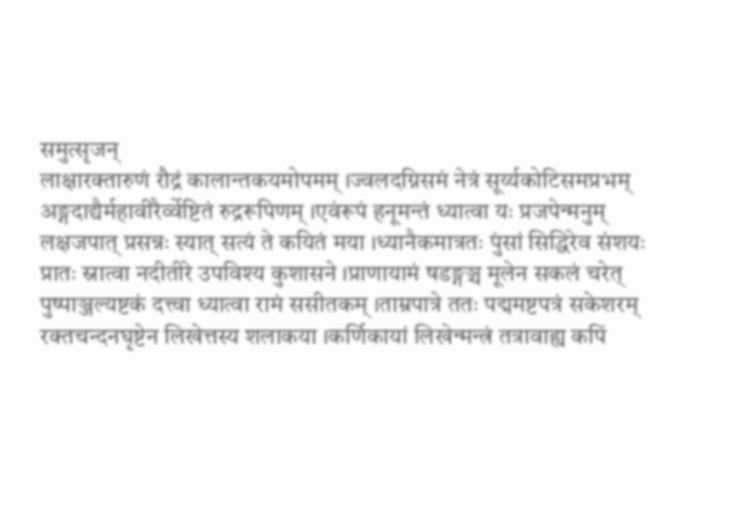समुत्सृजन्
लाक्षारक्तारुणं रौद्रं कालान्तकयमोपमम् ।ज्वलदग्निसमं नेत्रं सूर्य्यकोटिसमप्रभम्
अङ्गदाद्यैर्महावीरैर्व्वेष्टितं रुद्ररूपिणम् ।एवंरूपं हनूमन्तं ध्यात्वा यः प्रजपेन्मनुम्
लक्षजपात् प्रसन्नः स्यात् सत्यं ते कयितं मया ।ध्यानैकमात्रतः पुंसां सिद्धिरेव संशयः
प्रातः स्नात्वा नदीतीरे उपविश्य कुशासने ।प्राणायामं षडङ्गञ्च मूलेन सकलं चरेत्
पुष्पाञ्जल्यष्टकं दत्त्वा ध्यात्वा रामं ससीतकम् ।ताम्रपात्रे ततः पद्ममष्टपत्रं सकेशरम्
रक्तचन्दनघृष्टेन लिखेत्तस्य शलाकया ।कर्णिकायां लिखेन्मन्त्रं तत्रावाह्य कपिं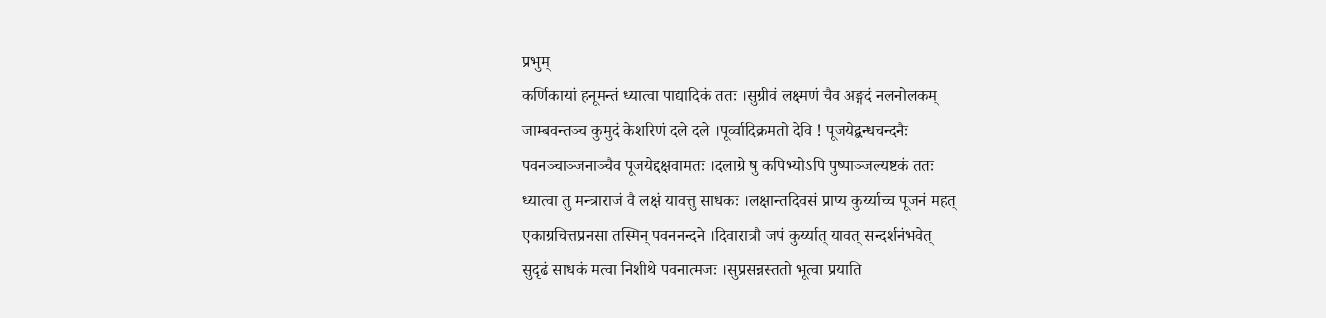प्रभुम्
कर्णिकायां हनूमन्तं ध्यात्वा पाद्यादिकं ततः ।सुग्रीवं लक्ष्मणं चैव अङ्गदं नलनोलकम्
जाम्बवन्तञ्च कुमुदं केशरिणं दले दले ।पूर्व्वादिक्रमतो देवि ! पूजयेद्बन्धचन्दनैः
पवनञ्चाञ्जनाञ्चैव पूजयेद्दक्षवामतः ।दलाग्रे षु कपिभ्योऽपि पुष्पाञ्जल्यष्टकं ततः
ध्यात्वा तु मन्त्राराजं वै लक्षं यावत्तु साधकः ।लक्षान्तदिवसं प्राप्य कुर्य्याच्च पूजनं महत्
एकाग्रचित्तप्रनसा तस्मिन् पवननन्दने ।दिवारात्रौ जपं कुर्य्यात् यावत् सन्दर्शनंभवेत्
सुदृढं साधकं मत्वा निशीथे पवनात्मजः ।सुप्रसन्नस्ततो भूत्वा प्रयाति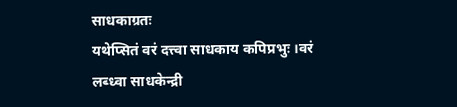साधकाग्रतः
यथेप्सितं वरं दत्त्वा साधकाय कपिप्रभुः ।वरं लब्ध्वा साधकेन्द्री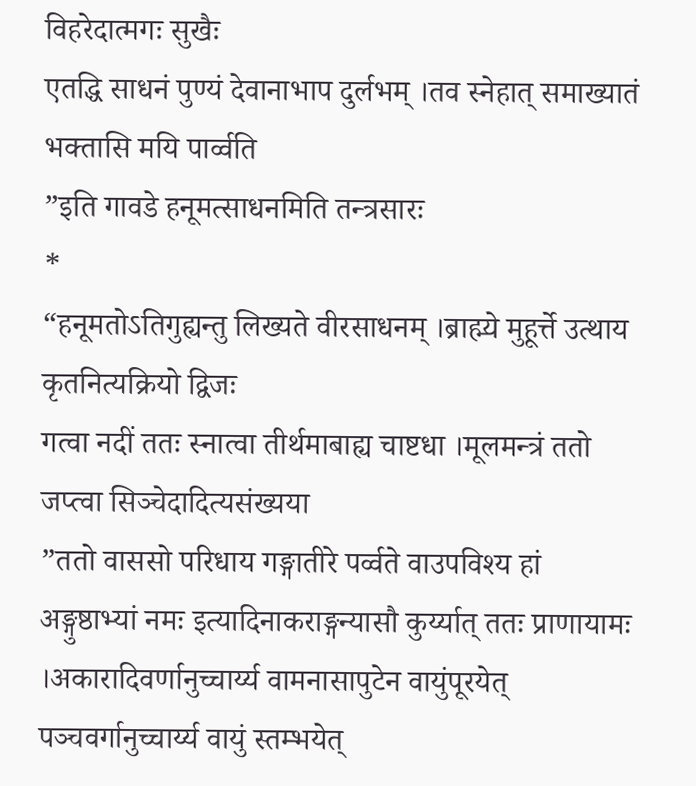विहरेदात्मगः सुखैः
एतद्धि साधनं पुण्यं देवानाभाप दुर्लभम् ।तव स्नेहात् समाख्यातं भक्तासि मयि पार्व्वति
”इति गावडे हनूमत्साधनमिति तन्त्रसारः
*
“हनूमतोऽतिगुह्यन्तु लिख्यते वीरसाधनम् ।ब्राह्म्ये मुहूर्त्ते उत्थाय कृतनित्यक्रियो द्विजः
गत्वा नदीं ततः स्नात्वा तीर्थमाबाह्य चाष्टधा ।मूलमन्त्रं ततो जप्त्वा सिञ्चेदादित्यसंख्यया
”ततो वाससो परिधाय गङ्गातीरे पर्व्वते वाउपविश्य हां अङ्गुष्ठाभ्यां नमः इत्यादिनाकराङ्गन्यासौ कुर्य्यात् ततः प्राणायामः ।अकारादिवर्णानुच्चार्य्य वामनासापुटेन वायुंपूरयेत् पञ्चवर्गानुच्चार्य्य वायुं स्तम्भयेत्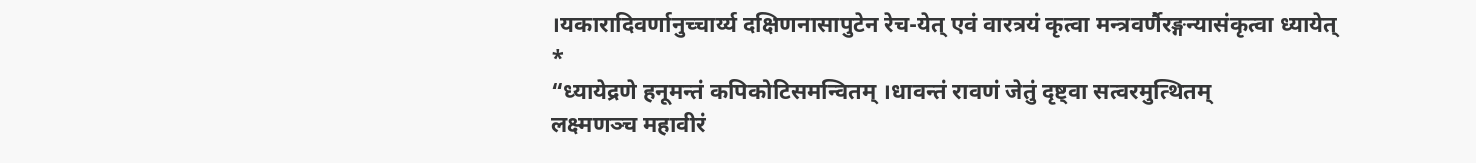।यकारादिवर्णानुच्चार्य्य दक्षिणनासापुटेन रेच-येत् एवं वारत्रयं कृत्वा मन्त्रवर्णैरङ्गन्यासंकृत्वा ध्यायेत्
*
“ध्यायेद्रणे हनूमन्तं कपिकोटिसमन्वितम् ।धावन्तं रावणं जेतुं दृष्ट्वा सत्वरमुत्थितम्
लक्ष्मणञ्च महावीरं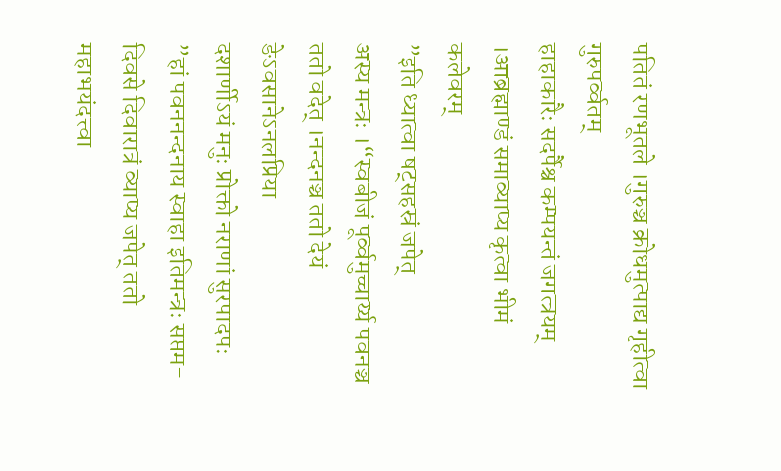पतितं रणभूतले ।गुरुञ्च क्रोधमुत्पाद्य गृहीत्वा गुरुपर्व्वतम्
हाहाकारैः सदर्पैश्च कम्पयन्तं जगत्त्रयम् ।आब्रह्माण्डं समाव्याप्य कृत्वा भीमं कलेवरम्
”इति ध्यात्वा षट्सहस्रं जपेत्
अस्य मन्त्रः ।“स्वबीजं पूर्व्वमुच्चार्य्य पवनञ्च ततो वदेत् ।नन्दनञ्च ततो देयं ङेऽवसानेऽनलप्रिया
दशार्णीऽयं मनुः प्रोक्तो नराणां सुरपादपः
”हां पवननन्दनाय स्वाहा इतिमन्त्रः सप्तम-दिवसे दिवारात्रं व्याप्य जपेत् ततो महाभयंदत्त्वा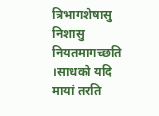त्रिभागशेषासु निशासु नियतमागच्छति ।साधको यदि मायां तरति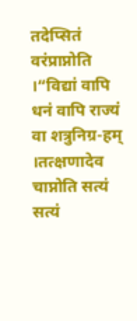तदेप्सितं वरंप्राप्नोति ।“विद्यां वापि धनं वापि राज्यं वा शत्रुनिग्र-हम् ।तत्क्षणादेव चाप्नोति सत्यं सत्यं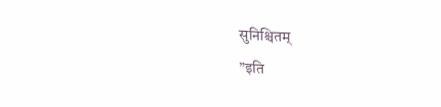सुनिश्चितम्
”इति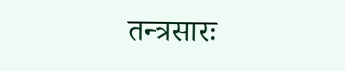तन्त्रसारः